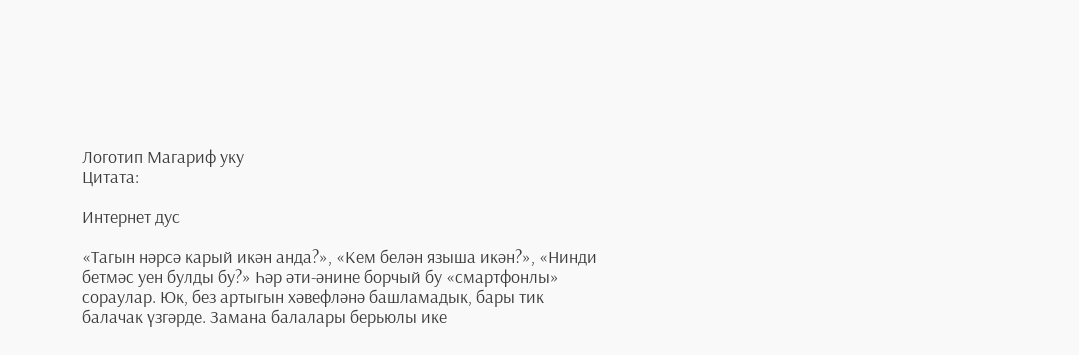Логотип Магариф уку
Цитата:

Интернет дус

«Тагын нәрсә карый икән анда?», «Кем белән языша икән?», «Нинди бетмәс уен булды бу?» Һәр әти-әнине борчый бу «смартфонлы» сораулар. Юк, без артыгын хәвефләнә башламадык, бары тик балачак үзгәрде. Замана балалары берьюлы ике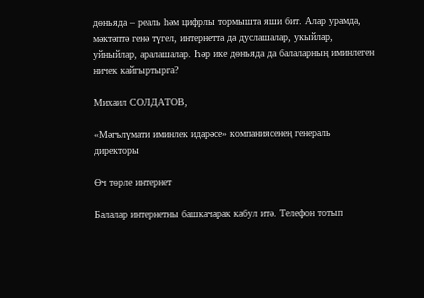дөньяда – реаль һәм цифрлы тормышта яши бит. Алар урамда, мәктәптә генә түгел, интернетта да дуслашалар, укыйлар, уйныйлар, аралашалар. Һәр ике дөньяда да балаларның иминлеген ничек кайгыртырга?

Михаил СОЛДАТОВ,

«Мәгълүмати иминлек идарәсе» компаниясенең генераль директоры

Өч төрле интернет

Балалар интернетны башкачарак кабул итә. Телефон тотып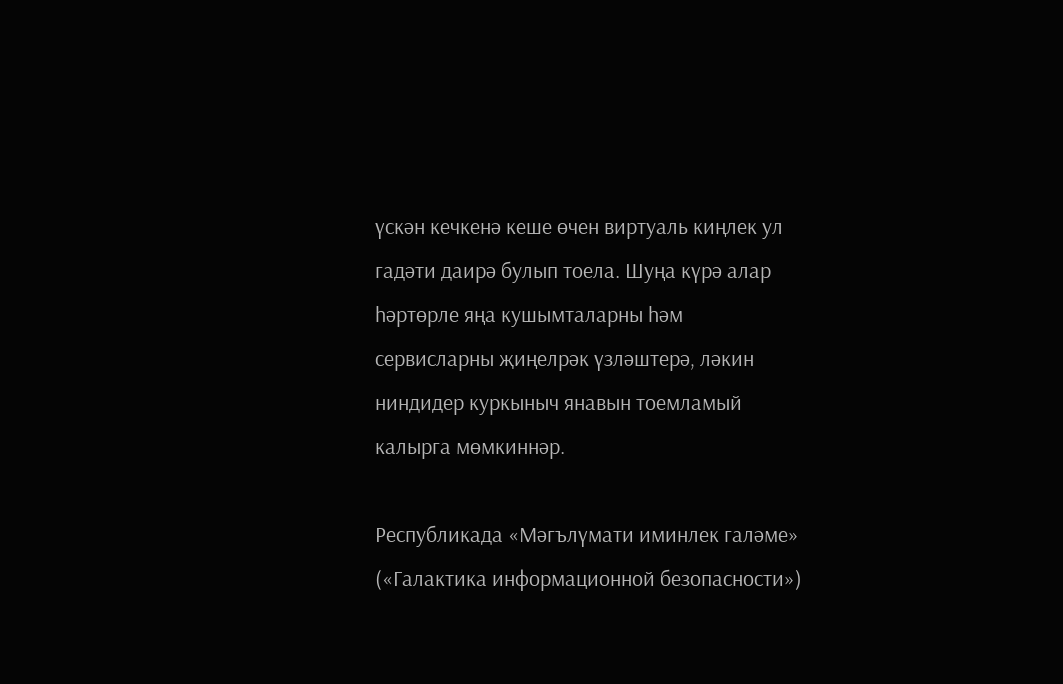үскән кечкенә кеше өчен виртуаль киңлек ул гадәти даирә булып тоела. Шуңа күрә алар һәртөрле яңа кушымталарны һәм сервисларны җиңелрәк үзләштерә, ләкин ниндидер куркыныч янавын тоемламый калырга мөмкиннәр.

Республикада «Мәгълүмати иминлек галәме» («Галактика информационной безопасности»)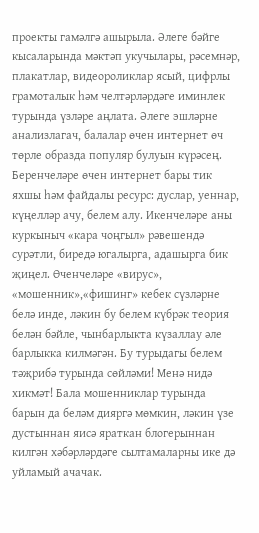проекты гамәлгә ашырыла. Әлеге бәйге кысаларында мәктәп укучылары, рәсемнәр, плакатлар, видеороликлар ясый, цифрлы грамоталык һәм челтәрләрдәге иминлек турында үзләре аңлата. Әлеге эшләрне анализлагач, балалар өчен интернет өч төрле образда популяр булуын күрәсең. Беренчеләре өчен интернет бары тик яхшы һәм файдалы ресурс: дуслар, уеннар, күңелләр ачу, белем алу. Икенчеләре аны куркыныч «кара чоңгыл» рәвешендә сурәтли, биредә югалырга, адашырга бик җиңел. Өченчеләре «вирус», «мошенник»,«фишинг» кебек сүзләрне белә инде, ләкин бу белем күбрәк теория белән бәйле, чынбарлыкта күзаллау әле барлыкка килмәгән. Бу турыдагы белем тәҗрибә турында сөйләми! Менә нидә хикмәт! Бала мошенниклар турында барын да беләм дияргә мөмкин, ләкин үзе дустыннан яисә яраткан блогерыннан килгән хәбәрләрдәге сылтамаларны ике дә уйламый ачачак.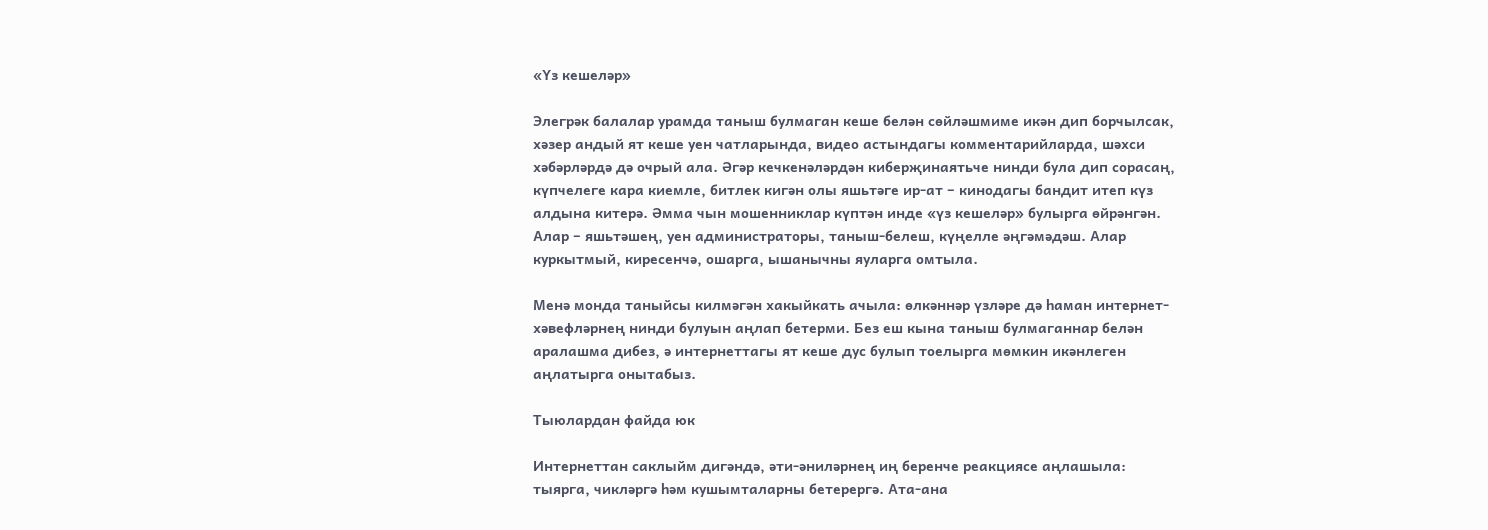«Үз кешеләр»

Элегрәк балалар урамда таныш булмаган кеше белән сөйләшмиме икән дип борчылсак, хәзер андый ят кеше уен чатларында, видео астындагы комментарийларда, шәхси хәбәрләрдә дә очрый ала. Әгәр кечкенәләрдән киберҗинаятьче нинди була дип сорасаң, күпчелеге кара киемле, битлек кигән олы яшьтәге ир-ат – кинодагы бандит итеп күз алдына китерә. Әмма чын мошенниклар күптән инде «үз кешеләр» булырга өйрәнгән. Алар – яшьтәшең, уен администраторы, таныш-белеш, күңелле әңгәмәдәш. Алар куркытмый, киресенчә, ошарга, ышанычны яуларга омтыла.

Менә монда таныйсы килмәгән хакыйкать ачыла: өлкәннәр үзләре дә һаман интернет-хәвефләрнең нинди булуын аңлап бетерми. Без еш кына таныш булмаганнар белән аралашма дибез, ә интернеттагы ят кеше дус булып тоелырга мөмкин икәнлеген аңлатырга онытабыз.

Тыюлардан файда юк

Интернеттан саклыйм дигәндә, әти-әниләрнең иң беренче реакциясе аңлашыла: тыярга, чикләргә һәм кушымталарны бетерергә. Ата-ана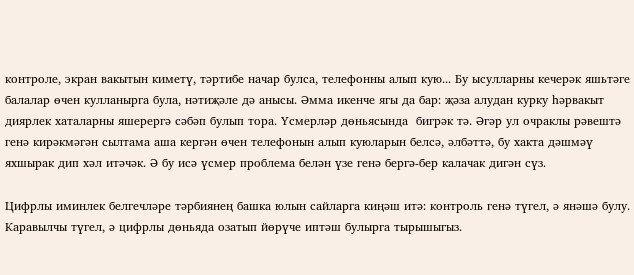контроле, экран вакытын киметү, тәртибе начар булса, телефонны алып кую... Бу ысулларны кечерәк яшьтәге балалар өчен кулланырга була, нәтиҗәле дә анысы. Әмма икенче ягы да бар: җәза алудан курку һәрвакыт диярлек хаталарны яшерергә сәбәп булып тора. Үсмерләр дөньясында  бигрәк тә. Әгәр ул очраклы рәвештә генә кирәкмәгән сылтама аша кергән өчен телефонын алып куюларын белсә, әлбәттә, бу хакта дәшмәү яхшырак дип хәл итәчәк. Ә бу исә үсмер проблема белән үзе генә бергә-бер калачак дигән сүз.

Цифрлы иминлек белгечләре тәрбиянең башка юлын сайларга киңәш итә: контроль генә түгел, ә янәшә булу. Каравылчы түгел, ә цифрлы дөньяда озатып йөрүче иптәш булырга тырышыгыз.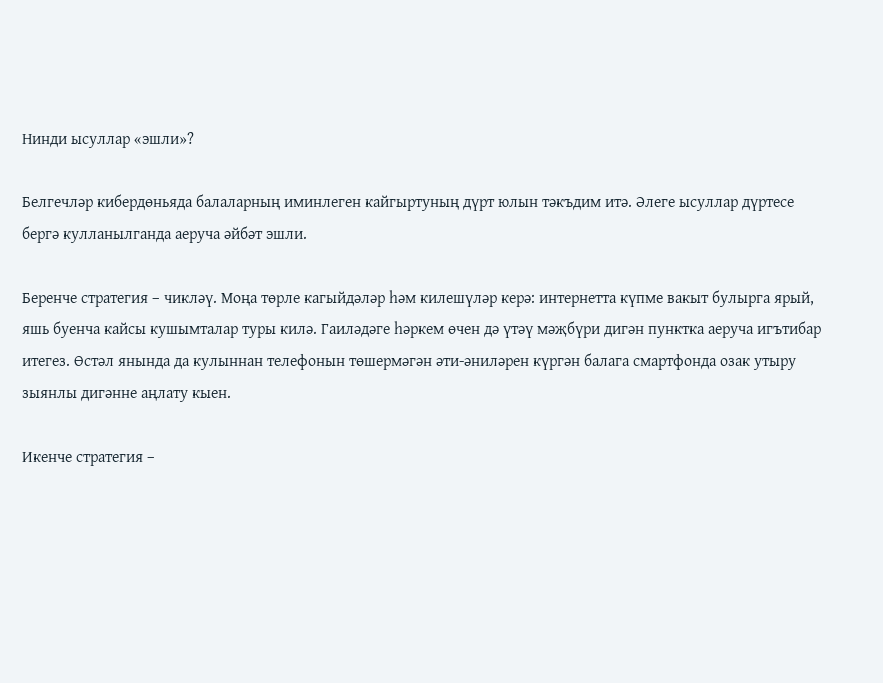Нинди ысуллар «эшли»?

Белгечләр кибердөньяда балаларның иминлеген кайгыртуның дүрт юлын тәкъдим итә. Әлеге ысуллар дүртесе бергә кулланылганда аеруча әйбәт эшли.

Беренче стратегия – чикләү. Моңа төрле кагыйдәләр һәм килешүләр керә: интернетта күпме вакыт булырга ярый, яшь буенча кайсы кушымталар туры килә. Гаиләдәге һәркем өчен дә үтәү мәҗбүри дигән пунктка аеруча игътибар итегез. Өстәл янында да кулыннан телефонын төшермәгән әти-әниләрен күргән балага смартфонда озак утыру зыянлы дигәнне аңлату кыен.

Икенче стратегия –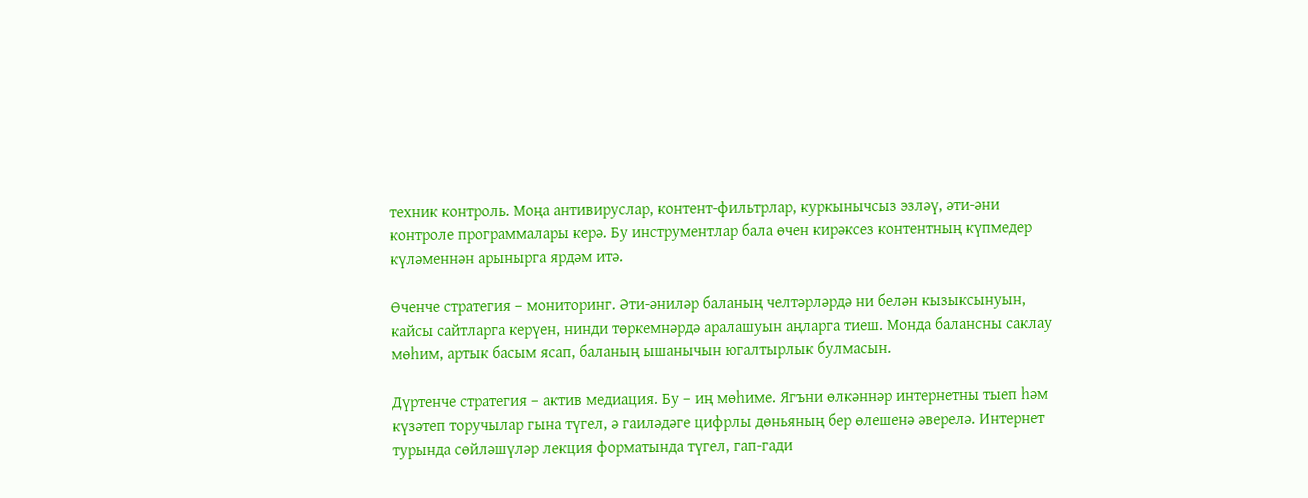техник контроль. Моңа антивируслар, контент-фильтрлар, куркынычсыз эзләү, әти-әни контроле программалары керә. Бу инструментлар бала өчен кирәксез контентның күпмедер күләменнән арынырга ярдәм итә.

Өченче стратегия – мониторинг. Әти-әниләр баланың челтәрләрдә ни белән кызыксынуын, кайсы сайтларга керүен, нинди төркемнәрдә аралашуын аңларга тиеш. Монда балансны саклау мөһим, артык басым ясап, баланың ышанычын югалтырлык булмасын.

Дүртенче стратегия – актив медиация. Бу – иң мөһиме. Ягъни өлкәннәр интернетны тыеп һәм күзәтеп торучылар гына түгел, ә гаиләдәге цифрлы дөньяның бер өлешенә әверелә. Интернет турында сөйләшүләр лекция форматында түгел, гап-гади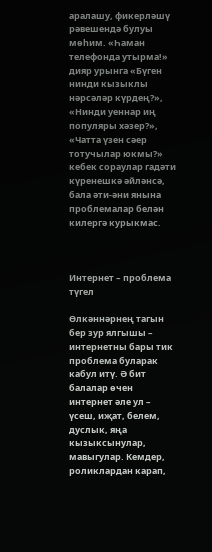аралашу, фикерләшү рәвешендә булуы мөһим. «Һаман телефонда утырма!» дияр урынга «Бүген нинди кызыклы нәрсәләр күрдең?», «Нинди уеннар иң популяры хәзер?», «Чатта үзен сәер тотучылар юкмы?» кебек сораулар гадәти күренешкә әйләнсә, бала әти-әни янына проблемалар белән килергә курыкмас.



Интернет – проблема түгел

Өлкәннәрнең тагын бер зур ялгышы – интернетны бары тик проблема буларак кабул итү. Ә бит балалар өчен интернет әле ул – үсеш, иҗат, белем, дуслык, яңа кызыксынулар, мавыгулар. Кемдер, роликлардан карап,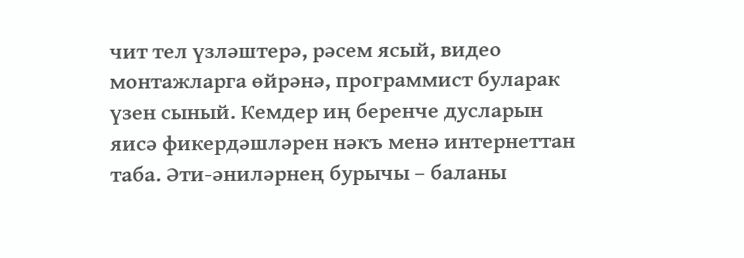чит тел үзләштерә, рәсем ясый, видео монтажларга өйрәнә, программист буларак үзен сыный. Кемдер иң беренче дусларын яисә фикердәшләрен нәкъ менә интернеттан таба. Әти-әниләрнең бурычы – баланы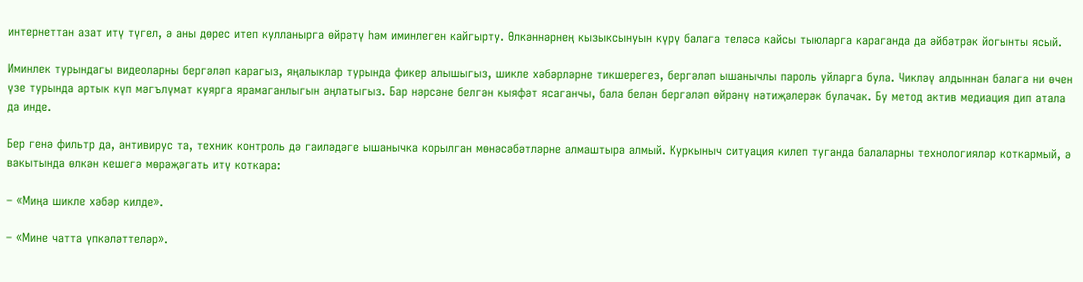интернеттан азат итү түгел, ә аны дөрес итеп кулланырга өйрәтү һәм иминлеген кайгырту. Өлкәннәрнең кызыксынуын күрү балага теләсә кайсы тыюларга караганда да әйбәтрәк йогынты ясый.

Иминлек турындагы видеоларны бергәләп карагыз, яңалыклар турында фикер алышыгыз, шикле хәбәрләрне тикшерегез, бергәләп ышанычлы пароль уйларга була. Чикләү алдыннан балага ни өчен үзе турында артык күп мәгълүмат куярга ярамаганлыгын аңлатыгыз. Бар нәрсәне белгән кыяфәт ясаганчы, бала белән бергәләп өйрәнү нәтиҗәлерәк булачак. Бу метод актив медиация дип атала да инде.

Бер генә фильтр да, антивирус та, техник контроль дә гаиләдәге ышанычка корылган мөнәсәбәтләрне алмаштыра алмый. Куркыныч ситуация килеп туганда балаларны технологияләр коткармый, ә вакытында өлкән кешегә мөрәҗәгать итү коткара:

– «Миңа шикле хәбәр килде».

– «Мине чатта үпкәләттеләр».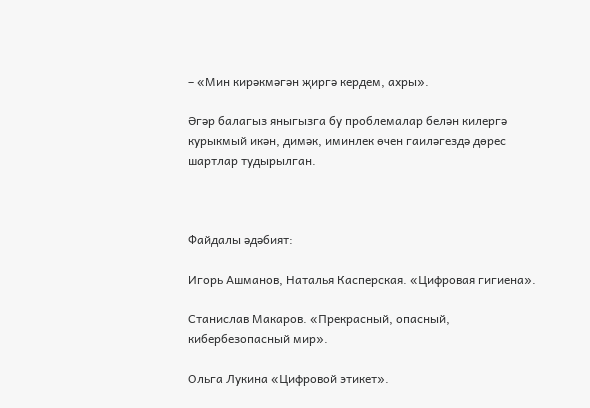– «Мин кирәкмәгән җиргә кердем, ахры».

Әгәр балагыз яныгызга бу проблемалар белән килергә курыкмый икән, димәк, иминлек өчен гаиләгездә дөрес шартлар тудырылган.



Файдалы әдәбият:

Игорь Ашманов, Наталья Касперская. «Цифровая гигиена».

Станислав Макаров. «Прекрасный, опасный, кибербезопасный мир».

Ольга Лукина «Цифровой этикет».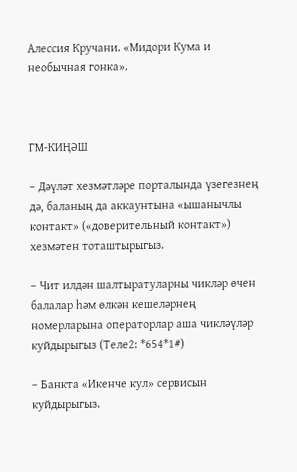Алессия Кручани. «Мидори Кума и необычная гонка».



ГМ-КИҢӘШ

– Дәүләт хезмәтләре порталында үзегезнең дә, баланың да аккаунтына «ышанычлы контакт» («доверительный контакт») хезмәтен тоташтырыгыз.

– Чит илдән шалтыратуларны чикләр өчен балалар һәм өлкән кешеләрнең номерларына операторлар аша чикләүләр куйдырыгыз (Теле2: *654*1#)

– Банкта «Икенче кул» сервисын куйдырыгыз.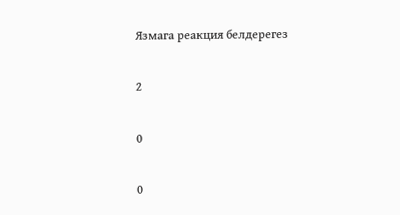Язмага реакция белдерегез

2

0

0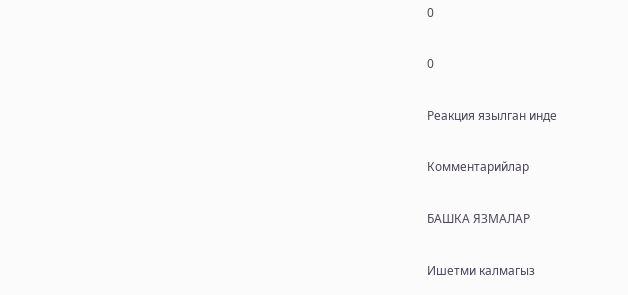0

0

Реакция язылган инде

Комментарийлар

БАШКА ЯЗМАЛАР

Ишетми калмагыз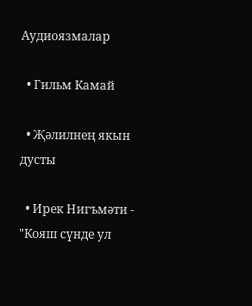Аудиоязмалар

  • Гильм Камай

  • Җәлилнең якын дусты

  • Ирек Нигъмәти - "Кояш сүнде ул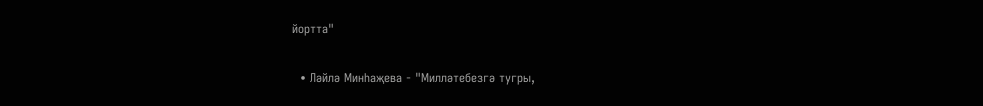йортта"

  • Ләйлә Минһаҗева - "Милләтебезгә тугры,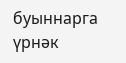буыннарга үрнәк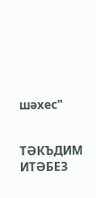шәхес"


ТӘКЪДИМ ИТӘБЕЗ